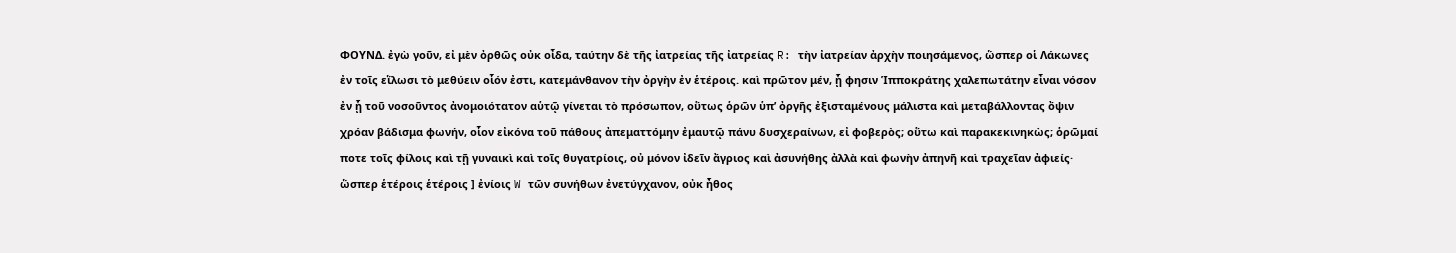ΦΟΥΝΔ. ἐγὼ γοῦν, εἰ μὲν ὀρθῶς οὐκ οἶδα, ταύτην δὲ τῆς ἰατρείας τῆς ἰατρείας R: τὴν ἰατρείαν ἀρχὴν ποιησάμενος, ὥσπερ οἱ Λάκωνες ἐν τοῖς εἵλωσι τὸ μεθύειν οἷόν ἐστι, κατεμάνθανον τὴν ὀργὴν ἐν ἑτέροις. καὶ πρῶτον μέν, ᾗ φησιν Ἱπποκράτης χαλεπωτάτην εἶναι νόσον ἐν ᾗ τοῦ νοσοῦντος ἀνομοιότατον αὑτῷ γίνεται τὸ πρόσωπον, οὕτως ὁρῶν ὑπʼ ὀργῆς ἐξισταμένους μάλιστα καὶ μεταβάλλοντας ὄψιν χρόαν βάδισμα φωνήν, οἷον εἰκόνα τοῦ πάθους ἀπεματτόμην ἐμαυτῷ πάνυ δυσχεραίνων, εἰ φοβερὸς; οὕτω καὶ παρακεκινηκὼς; ὁρῶμαί ποτε τοῖς φίλοις καὶ τῇ γυναικὶ καὶ τοῖς θυγατρίοις, οὐ μόνον ἰδεῖν ἄγριος καὶ ἀσυνήθης ἀλλὰ καὶ φωνὴν ἀπηνῆ καὶ τραχεῖαν ἀφιείς· ὥσπερ ἑτέροις ἑτέροις ] ἐνίοις W τῶν συνήθων ἐνετύγχανον, οὐκ ἦθος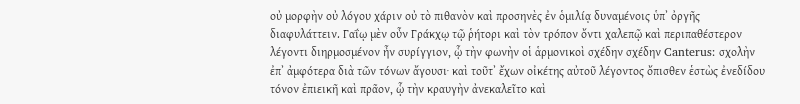οὐ μορφὴν οὐ λόγου χάριν οὐ τὸ πιθανὸν καὶ προσηνὲς ἐν ὁμιλίᾳ δυναμένοις ὑπʼ ὀργῆς διαφυλάττειν. Γαΐῳ μὲν οὖν Γράκχῳ τῷ ῥήτορι καὶ τὸν τρόπον ὄντι χαλεπῷ καὶ περιπαθέστερον λέγοντι διηρμοσμένον ἦν συρίγγιον, ᾧ τὴν φωνὴν οἱ ἁρμονικοὶ σχέδην σχέδην Canterus: σχολὴν ἐπʼ ἀμφότερα διὰ τῶν τόνων ἄγουσι· καὶ τοῦτʼ ἔχων οἰκέτης αὐτοῦ λέγοντος ὄπισθεν ἑστὼς ἐνεδίδου τόνον ἐπιεικῆ καὶ πρᾶον, ᾧ τὴν κραυγὴν ἀνεκαλεῖτο καὶ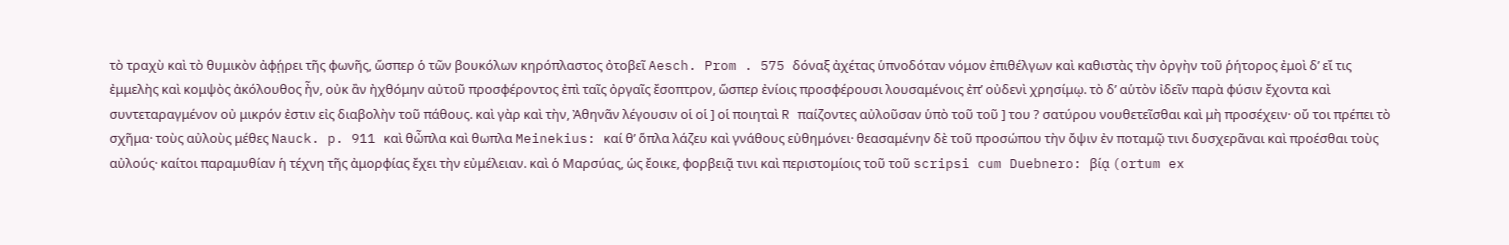τὸ τραχὺ καὶ τὸ θυμικὸν ἀφῄρει τῆς φωνῆς, ὥσπερ ὁ τῶν βουκόλων κηρόπλαστος ὀτοβεῖ Aesch. Prom . 575 δόναξ ἀχέτας ὑπνοδόταν νόμον ἐπιθέλγων καὶ καθιστὰς τὴν ὀργὴν τοῦ ῥήτορος ἐμοὶ δʼ εἴ τις ἐμμελὴς καὶ κομψὸς ἀκόλουθος ἦν, οὐκ ἂν ἠχθόμην αὐτοῦ προσφέροντος ἐπὶ ταῖς ὀργαῖς ἔσοπτρον, ὥσπερ ἐνίοις προσφέρουσι λουσαμένοις ἐπʼ οὐδενὶ χρησίμῳ. τὸ δʼ αὑτὸν ἰδεῖν παρὰ φύσιν ἔχοντα καὶ συντεταραγμένον οὐ μικρόν ἐστιν εἰς διαβολὴν τοῦ πάθους. καὶ γὰρ καὶ τὴν, Ἀθηνᾶν λέγουσιν οἱ οἱ ] οἱ ποιηταὶ R παίζοντες αὐλοῦσαν ὑπὸ τοῦ τοῦ ] του ? σατύρου νουθετεῖσθαι καὶ μὴ προσέχειν· οὔ τοι πρέπει τὸ σχῆμα· τοὺς αὐλοὺς μέθες Nauck. p. 911 καὶ θὦπλα καὶ θωπλα Meinekius: καί θ’ ὅπλα λάζευ καὶ γνάθους εὐθημόνει· θεασαμένην δὲ τοῦ προσώπου τὴν ὄψιν ἐν ποταμῷ τινι δυσχερᾶναι καὶ προέσθαι τοὺς αὐλούς· καίτοι παραμυθίαν ἡ τέχνη τῆς ἀμορφίας ἔχει τὴν εὐμέλειαν. καὶ ὁ Μαρσύας, ὡς ἔοικε, φορβειᾷ τινι καὶ περιστομίοις τοῦ τοῦ scripsi cum Duebnero: βίᾳ (ortum ex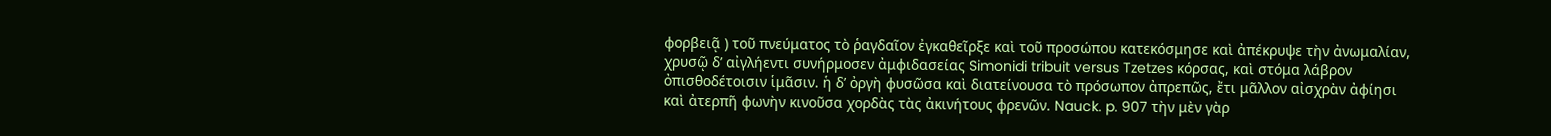φορβειᾷ ) τοῦ πνεύματος τὸ ῥαγδαῖον ἐγκαθεῖρξε καὶ τοῦ προσώπου κατεκόσμησε καὶ ἀπέκρυψε τὴν ἀνωμαλίαν, χρυσῷ δʼ αἰγλήεντι συνήρμοσεν ἀμφιδασείας Simonidi tribuit versus Tzetzes κόρσας, καὶ στόμα λάβρον ὀπισθοδέτοισιν ἱμᾶσιν. ἡ δʼ ὀργὴ φυσῶσα καὶ διατείνουσα τὸ πρόσωπον ἀπρεπῶς, ἔτι μᾶλλον αἰσχρὰν ἀφίησι καὶ ἀτερπῆ φωνὴν κινοῦσα χορδὰς τὰς ἀκινήτους φρενῶν. Nauck. p. 907 τὴν μὲν γὰρ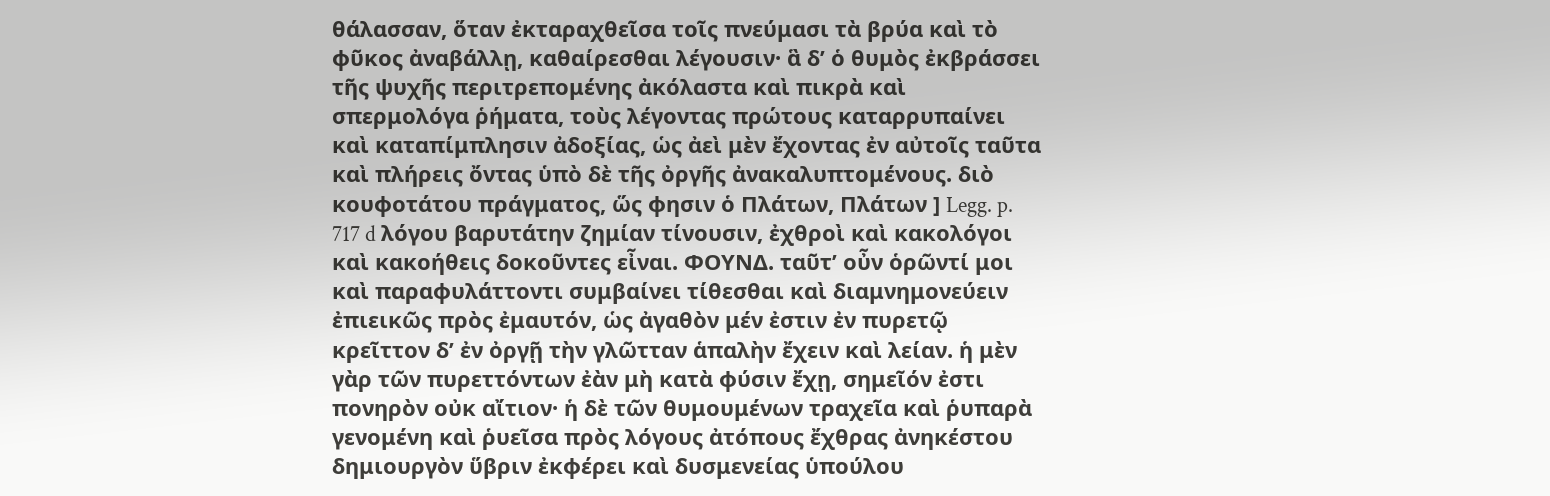θάλασσαν, ὅταν ἐκταραχθεῖσα τοῖς πνεύμασι τὰ βρύα καὶ τὸ φῦκος ἀναβάλλῃ, καθαίρεσθαι λέγουσιν· ἃ δʼ ὁ θυμὸς ἐκβράσσει τῆς ψυχῆς περιτρεπομένης ἀκόλαστα καὶ πικρὰ καὶ σπερμολόγα ῥήματα, τοὺς λέγοντας πρώτους καταρρυπαίνει καὶ καταπίμπλησιν ἀδοξίας, ὡς ἀεὶ μὲν ἔχοντας ἐν αὐτοῖς ταῦτα καὶ πλήρεις ὄντας ὑπὸ δὲ τῆς ὀργῆς ἀνακαλυπτομένους. διὸ κουφοτάτου πράγματος, ὥς φησιν ὁ Πλάτων, Πλάτων ] Legg. p. 717 d λόγου βαρυτάτην ζημίαν τίνουσιν, ἐχθροὶ καὶ κακολόγοι καὶ κακοήθεις δοκοῦντες εἶναι. ΦΟΥΝΔ. ταῦτʼ οὖν ὁρῶντί μοι καὶ παραφυλάττοντι συμβαίνει τίθεσθαι καὶ διαμνημονεύειν ἐπιεικῶς πρὸς ἐμαυτόν, ὡς ἀγαθὸν μέν ἐστιν ἐν πυρετῷ κρεῖττον δʼ ἐν ὀργῇ τὴν γλῶτταν ἁπαλὴν ἔχειν καὶ λείαν. ἡ μὲν γὰρ τῶν πυρεττόντων ἐὰν μὴ κατὰ φύσιν ἔχῃ, σημεῖόν ἐστι πονηρὸν οὐκ αἴτιον· ἡ δὲ τῶν θυμουμένων τραχεῖα καὶ ῥυπαρὰ γενομένη καὶ ῥυεῖσα πρὸς λόγους ἀτόπους ἔχθρας ἀνηκέστου δημιουργὸν ὕβριν ἐκφέρει καὶ δυσμενείας ὑπούλου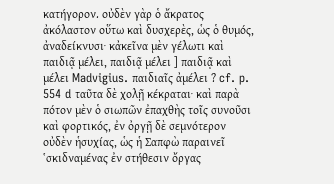κατήγορον. οὐδὲν γὰρ ὁ ἄκρατος ἀκόλαστον οὕτω καὶ δυσχερὲς, ὡς ὁ θυμός, ἀναδείκνυσι· κἀκεῖνα μὲν γέλωτι καὶ παιδιᾷ μέλει, παιδιᾷ μέλει ] παιδιᾷ καὶ μέλει Madvigius. παιδιαῖς ἀμέλει ? cf. p. 554 d ταῦτα δὲ χολῇ κέκραται· καὶ παρὰ πότον μὲν ὁ σιωπῶν ἐπαχθὴς τοῖς συνοῦσι καὶ φορτικός, ἐν ὀργῇ δὲ σεμνότερον οὐδὲν ἡσυχίας, ὡς ἡ Σαπφὼ παραινεῖ ʽσκιδναμένας ἐν στήθεσιν ὄργας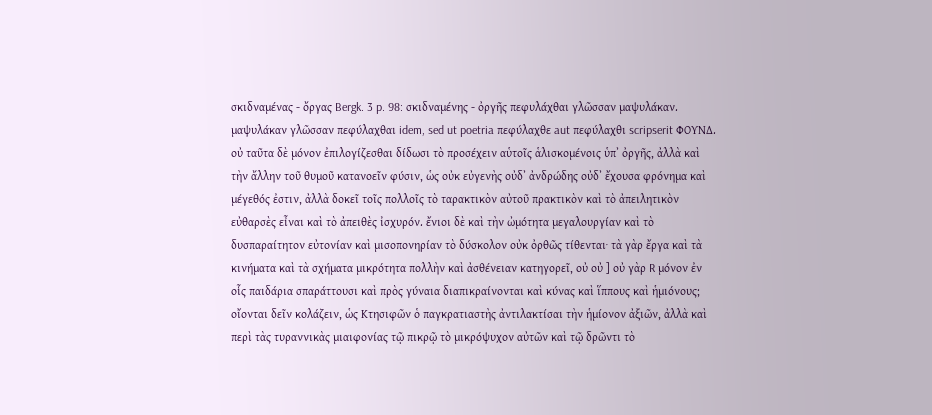σκιδναμένας - ὄργας Bergk. 3 p. 98: σκιδναμένης - ὀργῆς πεφυλάχθαι γλῶσσαν μαψυλάκαν. μαψυλάκαν γλῶσσαν πεφύλαχθαι idem, sed ut poetria πεφύλαχθε aut πεφύλαχθι scripserit ΦΟΥΝΔ. οὐ ταῦτα δὲ μόνον ἐπιλογίζεσθαι δίδωσι τὸ προσέχειν αὑτοῖς ἁλισκομένοις ὑπʼ ὀργῆς, ἀλλὰ καὶ τὴν ἄλλην τοῦ θυμοῦ κατανοεῖν φύσιν, ὡς οὐκ εὐγενὴς οὐδʼ ἀνδρώδης οὐδʼ ἔχουσα φρόνημα καὶ μέγεθός ἐστιν, ἀλλὰ δοκεῖ τοῖς πολλοῖς τὸ ταρακτικὸν αὐτοῦ πρακτικὸν καὶ τὸ ἀπειλητικὸν εὐθαρσὲς εἶναι καὶ τὸ ἀπειθὲς ἰσχυρόν. ἔνιοι δὲ καὶ τὴν ὠμότητα μεγαλουργίαν καὶ τὸ δυσπαραίτητον εὐτονίαν καὶ μισοπονηρίαν τὸ δύσκολον οὐκ ὀρθῶς τίθενται· τὰ γὰρ ἔργα καὶ τὰ κινήματα καὶ τὰ σχήματα μικρότητα πολλὴν καὶ ἀσθένειαν κατηγορεῖ, οὐ οὐ ] οὐ γὰρ R μόνον ἐν οἷς παιδάρια σπαράττουσι καὶ πρὸς γύναια διαπικραίνονται καὶ κύνας καὶ ἵππους καὶ ἡμιόνους; οἴονται δεῖν κολάζειν, ὡς Κτησιφῶν ὁ παγκρατιαστὴς ἀντιλακτίσαι τὴν ἡμίονον ἀξιῶν, ἀλλὰ καὶ περὶ τὰς τυραννικὰς μιαιφονίας τῷ πικρῷ τὸ μικρόψυχον αὐτῶν καὶ τῷ δρῶντι τὸ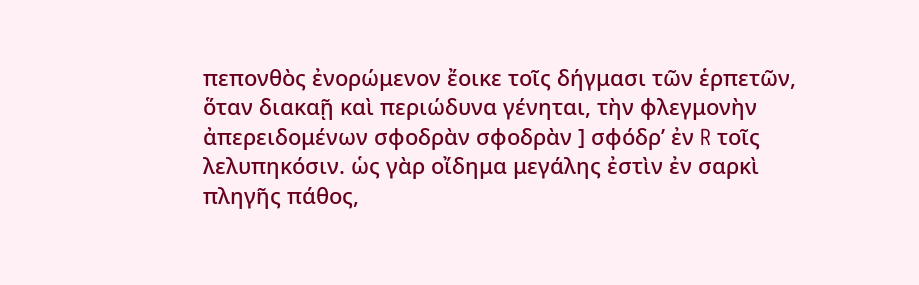πεπονθὸς ἐνορώμενον ἔοικε τοῖς δήγμασι τῶν ἑρπετῶν, ὅταν διακαῇ καὶ περιώδυνα γένηται, τὴν φλεγμονὴν ἀπερειδομένων σφοδρὰν σφοδρὰν ] σφόδρ’ ἐν R τοῖς λελυπηκόσιν. ὡς γὰρ οἴδημα μεγάλης ἐστὶν ἐν σαρκὶ πληγῆς πάθος,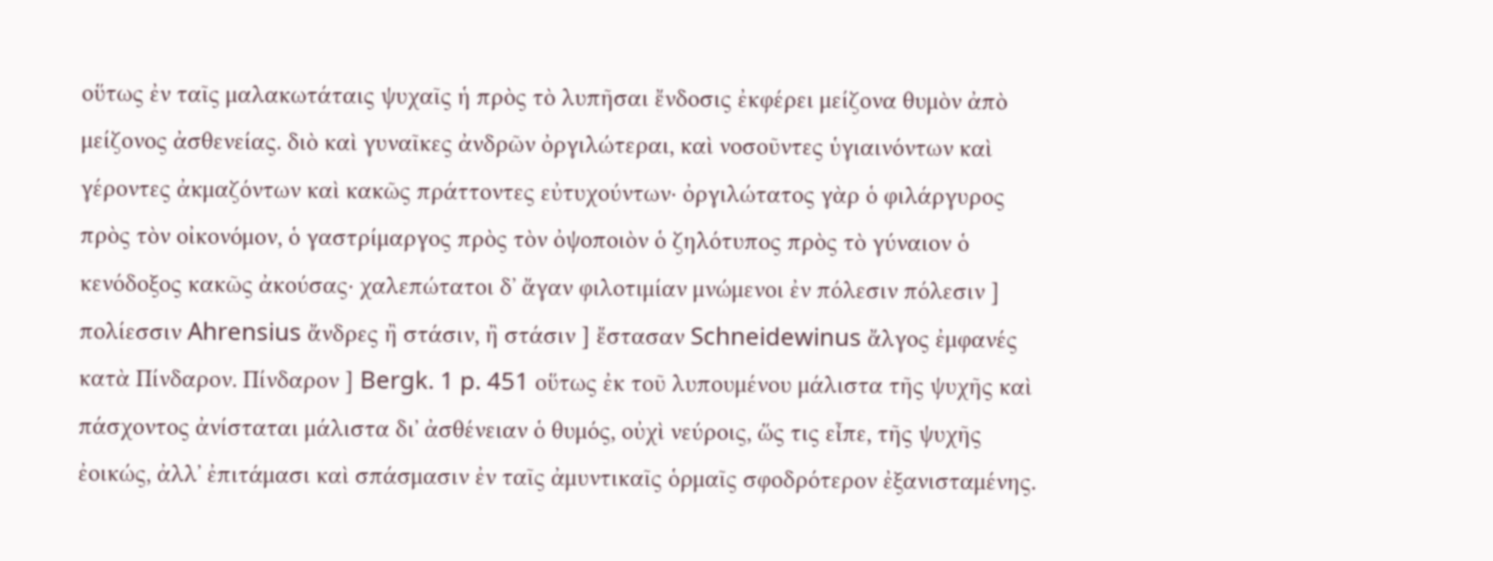οὕτως ἐν ταῖς μαλακωτάταις ψυχαῖς ἡ πρὸς τὸ λυπῆσαι ἔνδοσις ἐκφέρει μείζονα θυμὸν ἀπὸ μείζονος ἀσθενείας. διὸ καὶ γυναῖκες ἀνδρῶν ὀργιλώτεραι, καὶ νοσοῦντες ὑγιαινόντων καὶ γέροντες ἀκμαζόντων καὶ κακῶς πράττοντες εὐτυχούντων· ὀργιλώτατος γὰρ ὁ φιλάργυρος πρὸς τὸν οἰκονόμον, ὁ γαστρίμαργος πρὸς τὸν ὀψοποιὸν ὁ ζηλότυπος πρὸς τὸ γύναιον ὁ κενόδοξος κακῶς ἀκούσας· χαλεπώτατοι δʼ ἄγαν φιλοτιμίαν μνώμενοι ἐν πόλεσιν πόλεσιν ] πολίεσσιν Ahrensius ἄνδρες ἢ στάσιν, ἢ στάσιν ] ἔστασαν Schneidewinus ἄλγος ἐμφανές κατὰ Πίνδαρον. Πίνδαρον ] Bergk. 1 p. 451 οὕτως ἐκ τοῦ λυπουμένου μάλιστα τῆς ψυχῆς καὶ πάσχοντος ἀνίσταται μάλιστα διʼ ἀσθένειαν ὁ θυμός, οὐχὶ νεύροις, ὥς τις εἶπε, τῆς ψυχῆς ἐοικώς, ἀλλʼ ἐπιτάμασι καὶ σπάσμασιν ἐν ταῖς ἀμυντικαῖς ὁρμαῖς σφοδρότερον ἐξανισταμένης.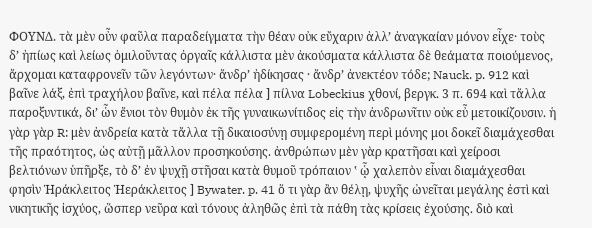ΦΟΥΝΔ. τὰ μὲν οὖν φαῦλα παραδείγματα τὴν θέαν οὐκ εὔχαριν ἀλλʼ ἀναγκαίαν μόνον εἶχε· τοὺς δʼ ἠπίως καὶ λείως ὁμιλοῦντας ὀργαῖς κάλλιστα μὲν ἀκούσματα κάλλιστα δὲ θεάματα ποιούμενος, ἄρχομαι καταφρονεῖν τῶν λεγόντων· ἄνδρʼ ἠδίκησας · ἄνδρʼ ἀνεκτέον τόδε; Nauck. p. 912 καὶ βαῖνε λάξ, ἐπὶ τραχήλου βαῖνε, καὶ πέλα πέλα ] πίλνα Lobeckius χθονί, βεργκ. 3 π. 694 καὶ τἄλλα παροξυντικά, διʼ ὧν ἔνιοι τὸν θυμὸν ἐκ τῆς γυναικωνίτιδος εἰς τὴν ἀνδρωνῖτιν οὐκ εὖ μετοικίζουσιν. ἡ γὰρ γὰρ R: μὲν ἀνδρεία κατὰ τἄλλα τῇ δικαιοσύνῃ συμφερομένη περὶ μόνης μοι δοκεῖ διαμάχεσθαι τῆς πραότητος, ὡς αὐτῇ μᾶλλον προσηκούσης. ἀνθρώπων μὲν γὰρ κρατῆσαι καὶ χείροσι βελτιόνων ὑπῆρξε, τὸ δʼ ἐν ψυχῇ στῆσαι κατὰ θυμοῦ τρόπαιον ʽ ᾧ χαλεπὸν εἶναι διαμάχεσθαι φησὶν Ἡράκλειτος Ἡεράκλειτος ] Bywater. p. 41 ὅ τι γὰρ ἂν θέλῃ, ψυχῆς ὠνεῖται μεγάλης ἐστὶ καὶ νικητικῆς ἰσχύος, ὥσπερ νεῦρα καὶ τόνους ἀληθῶς ἐπὶ τὰ πάθη τὰς κρίσεις ἐχούσης. διὸ καὶ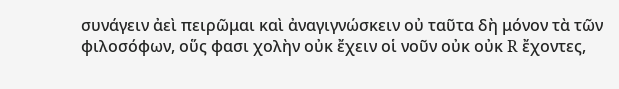συνάγειν ἀεὶ πειρῶμαι καὶ ἀναγιγνώσκειν οὐ ταῦτα δὴ μόνον τὰ τῶν φιλοσόφων, οὕς φασι χολὴν οὐκ ἔχειν οἱ νοῦν οὐκ οὐκ R ἔχοντες,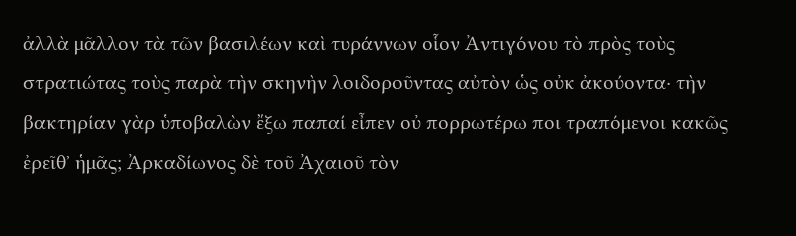ἀλλὰ μᾶλλον τὰ τῶν βασιλέων καὶ τυράννων οἷον Ἀντιγόνου τὸ πρὸς τοὺς στρατιώτας τοὺς παρὰ τὴν σκηνὴν λοιδοροῦντας αὐτὸν ὡς οὐκ ἀκούοντα· τὴν βακτηρίαν γὰρ ὑποβαλὼν ἔξω παπαί εἶπεν οὐ πορρωτέρω ποι τραπόμενοι κακῶς ἐρεῖθʼ ἡμᾶς; Ἀρκαδίωνος δὲ τοῦ Ἀχαιοῦ τὸν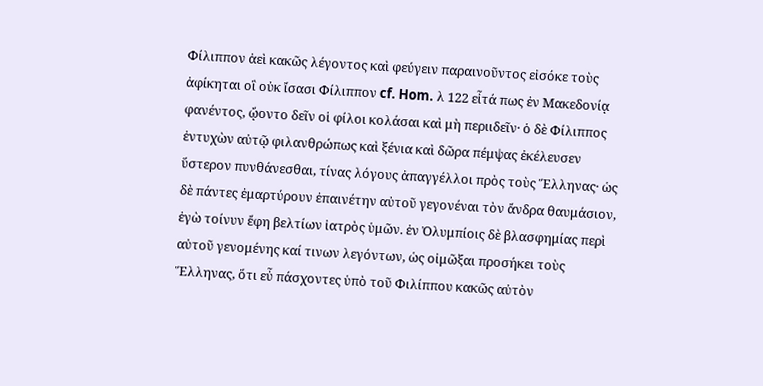Φίλιππον ἀεὶ κακῶς λέγοντος καὶ φεύγειν παραινοῦντος εἰσόκε τοὺς ἀφίκηται οἳ οὐκ ἴσασι Φίλιππον cf. Hom. λ 122 εἶτά πως ἐν Μακεδονίᾳ φανέντος, ᾤοντο δεῖν οἱ φίλοι κολάσαι καὶ μὴ περιιδεῖν· ὁ δὲ Φίλιππος ἐντυχὼν αὐτῷ φιλανθρώπως καὶ ξένια καὶ δῶρα πέμψας ἐκέλευσεν ὕστερον πυνθάνεσθαι, τίνας λόγους ἀπαγγέλλοι πρὸς τοὺς Ἕλληνας· ὡς δὲ πάντες ἐμαρτύρουν ἐπαινέτην αὐτοῦ γεγονέναι τὸν ἄνδρα θαυμάσιον, ἐγὼ τοίνυν ἔφη βελτίων ἰατρὸς ὑμῶν. ἐν Ὀλυμπίοις δὲ βλασφημίας περὶ αὐτοῦ γενομένης καί τινων λεγόντων, ὡς οἰμῶξαι προσήκει τοὺς Ἕλληνας, ὅτι εὖ πάσχοντες ὑπὸ τοῦ Φιλίππου κακῶς αὐτὸν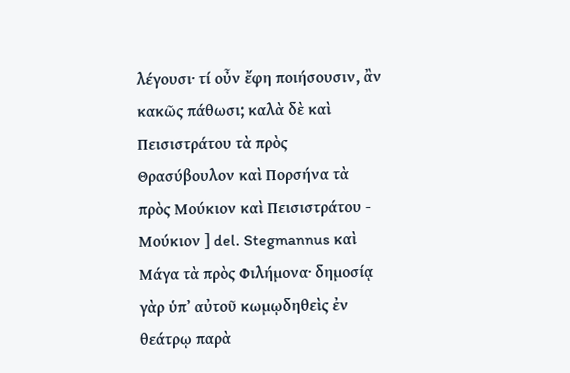λέγουσι· τί οὖν ἔφη ποιήσουσιν, ἂν κακῶς πάθωσι; καλὰ δὲ καὶ Πεισιστράτου τὰ πρὸς Θρασύβουλον καὶ Πορσήνα τὰ πρὸς Μούκιον καὶ Πεισιστράτου - Μούκιον ] del. Stegmannus καὶ Μάγα τὰ πρὸς Φιλήμονα· δημοσίᾳ γὰρ ὑπʼ αὐτοῦ κωμῳδηθεὶς ἐν θεάτρῳ παρὰ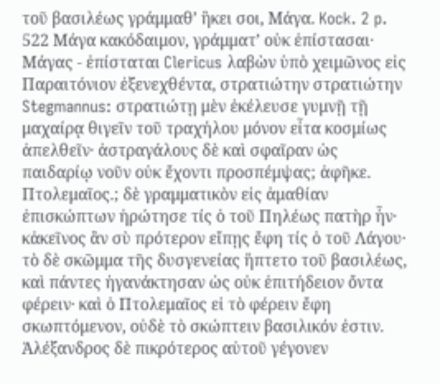τοῦ βασιλέως γράμμαθʼ ἣκει σοι, Μάγα. Kock. 2 p. 522 Μάγα κακόδαιμον, γράμματʼ οὐκ ἐπίστασαι· Μάγας - ἐπίσταται Clericus λαβὼν ὑπὸ χειμῶνος εἰς Παραιτόνιον ἐξενεχθέντα, στρατιώτην στρατιώτην Stegmannus: στρατιώτῃ μὲν ἐκέλευσε γυμνῇ τῇ μαχαίρᾳ θιγεῖν τοῦ τραχήλου μόνον εἶτα κοσμίως ἀπελθεῖν· ἀστραγάλους δὲ καὶ σφαῖραν ὡς παιδαρίῳ νοῦν οὐκ ἔχοντι προσπέμψας; ἀφῆκε. Πτολεμαῖος.; δὲ γραμματικὸν εἰς ἀμαθίαν ἐπισκώπτων ἠρώτησε τίς ὁ τοῦ Πηλέως πατὴρ ἦν· κἀκεῖνος ἂν σὺ πρότερον εἴπῃς ἔφη τίς ὁ τοῦ Λάγου· τὸ δὲ σκῶμμα τῆς δυσγενείας ἥπτετο τοῦ βασιλέως, καὶ πάντες ἠγανάκτησαν ὡς οὐκ ἐπιτήδειον ὄντα φέρειν· καὶ ὁ Πτολεμαῖος εἰ τὸ φέρειν ἔφη σκωπτόμενον, οὐδὲ τὸ σκώπτειν βασιλικόν ἐστιν. Ἀλέξανδρος δὲ πικρότερος αὑτοῦ γέγονεν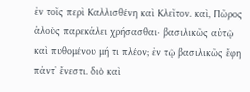ἐν τοῖς περὶ Καλλισθένη καὶ Κλεῖτον. καὶ, Πῶρος ἁλοὺς παρεκάλει χρήσασθαι· βασιλικῶς αὐτῷ καὶ πυθομένου μή τι πλέον; ἐν τῷ βασιλικῶς ἔφη πάντʼ ἔνεστι. διὸ καὶ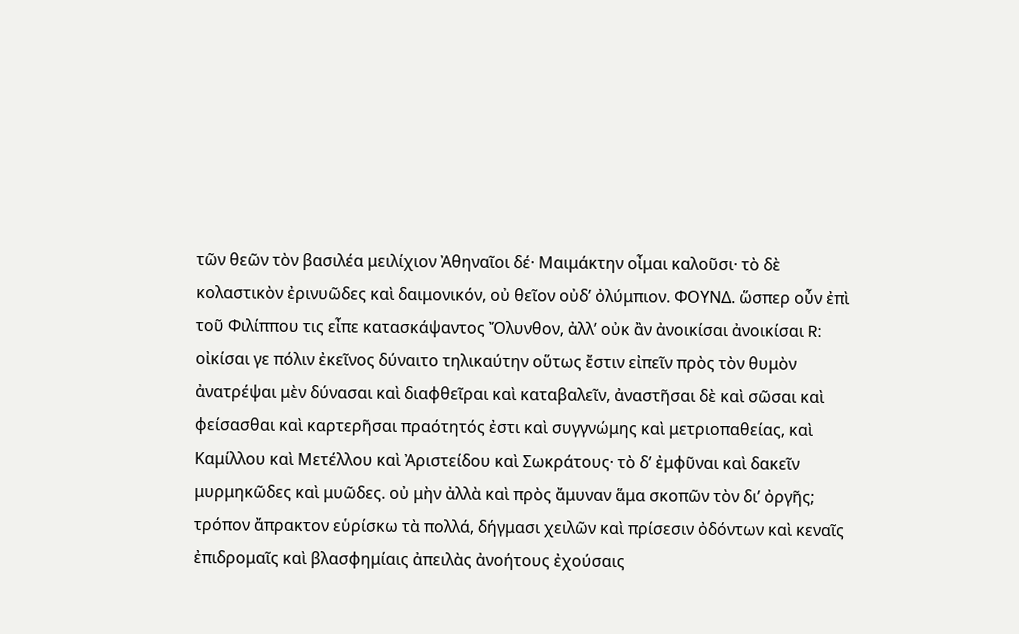τῶν θεῶν τὸν βασιλέα μειλίχιον Ἀθηναῖοι δέ· Μαιμάκτην οἶμαι καλοῦσι· τὸ δὲ κολαστικὸν ἐρινυῶδες καὶ δαιμονικόν, οὐ θεῖον οὐδʼ ὀλύμπιον. ΦΟΥΝΔ. ὥσπερ οὖν ἐπὶ τοῦ Φιλίππου τις εἶπε κατασκάψαντος Ὄλυνθον, ἀλλʼ οὐκ ἂν ἀνοικίσαι ἀνοικίσαι R: οἰκίσαι γε πόλιν ἐκεῖνος δύναιτο τηλικαύτην οὕτως ἔστιν εἰπεῖν πρὸς τὸν θυμὸν ἀνατρέψαι μὲν δύνασαι καὶ διαφθεῖραι καὶ καταβαλεῖν, ἀναστῆσαι δὲ καὶ σῶσαι καὶ φείσασθαι καὶ καρτερῆσαι πραότητός ἐστι καὶ συγγνώμης καὶ μετριοπαθείας, καὶ Καμίλλου καὶ Μετέλλου καὶ Ἀριστείδου καὶ Σωκράτους· τὸ δʼ ἐμφῦναι καὶ δακεῖν μυρμηκῶδες καὶ μυῶδες. οὐ μὴν ἀλλὰ καὶ πρὸς ἄμυναν ἅμα σκοπῶν τὸν διʼ ὀργῆς; τρόπον ἄπρακτον εὑρίσκω τὰ πολλά, δήγμασι χειλῶν καὶ πρίσεσιν ὀδόντων καὶ κεναῖς ἐπιδρομαῖς καὶ βλασφημίαις ἀπειλὰς ἀνοήτους ἐχούσαις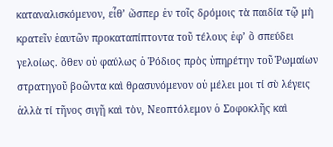καταναλισκόμενον, εἶθʼ ὥσπερ ἐν τοῖς δρόμοις τὰ παιδία τῷ μὴ κρατεῖν ἑαυτῶν προκαταπίπτοντα τοῦ τέλους ἐφʼ ὃ σπεύδει γελοίως. ὅθεν οὐ φαύλως ὁ Ῥόδιος πρὸς ὑπηρέτην τοῦ Ῥωμαίων στρατηγοῦ βοῶντα καὶ θρασυνόμενον οὐ μέλει μοι τί σὺ λέγεις ἀλλὰ τί τῆνος σιγῇ καὶ τὸν, Νεοπτόλεμον ὁ Σοφοκλῆς καὶ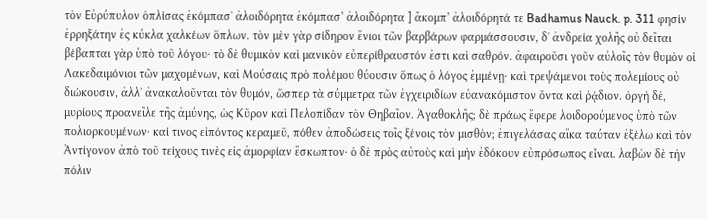τὸν Εὐρύπυλον ὁπλίσας ἐκόμπασʼ ἀλοιδόρητα ἐκόμπασ’ ἀλοιδόρητα ] ἄκομπ’ ἀλοιδόρητά τε Badhamus Nauck. p. 311 φησίν ἐρρηξάτην ἐς κύκλα χαλκέων ὅπλων. τὸν μὲν γὰρ σίδηρον ἔνιοι τῶν βαρβάρων φαρμάσσουσιν, δʼ ἀνδρεία χολῆς οὐ δεῖται βέβαπται γὰρ ὑπὸ τοῦ λόγου· τὸ δὲ θυμικὸν καὶ μανικὸν εὐπερίθραυστόν ἐστι καὶ σαθρόν. ἀφαιροῦσι γοῦν αὐλοῖς τὸν θυμὸν οἱ Λακεδαιμόνιοι τῶν μαχομένων, καὶ Μούσαις πρὸ πολέμου θύουσιν ὅπως ὁ λόγος ἐμμένῃ· καὶ τρεψάμενοι τοὺς πολεμίους οὐ διώκουσιν, ἀλλʼ ἀνακαλοῦνται τὸν θυμόν, ὥσπερ τὰ σύμμετρα τῶν ἐγχειριδίων εὐανακόμιστον ὄντα καὶ ῥᾴδιον. ὀργὴ δὲ, μυρίους προανεῖλε τῆς ἀμύνης, ὡς Κῦρον καὶ Πελοπίδαν τὸν Θηβαῖον. Ἀγαθοκλῆς; δὲ πράως ἔφερε λοιδορούμενος ὑπὸ τῶν πολιορκουμένων· καί τινος εἰπόντος κεραμεῦ, πόθεν ἀποδώσεις τοῖς ξένοις τὸν μισθὸν; ἐπιγελάσας αἴκα ταύταν ἐξέλω καὶ τὸν Ἀντίγονον ἀπὸ τοῦ τείχους τινὲς εἰς ἀμορφίαν ἔσκωπτον· ὁ δὲ πρὸς αὐτοὺς καὶ μὴν ἐδόκουν εὐπρόσωπος εἶναι. λαβὼν δὲ τὴν πόλιν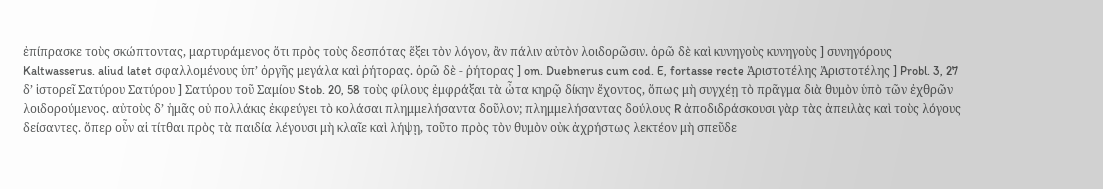ἐπίπρασκε τοὺς σκώπτοντας, μαρτυράμενος ὅτι πρὸς τοὺς δεσπότας ἕξει τὸν λόγον, ἂν πάλιν αὐτὸν λοιδορῶσιν. ὁρῶ δὲ καὶ κυνηγοὺς κυνηγοὺς ] συνηγόρους Kaltwasserus. aliud latet σφαλλομένους ὑπʼ ὀργῆς μεγάλα καὶ ῥήτορας. ὁρῶ δὲ - ῥήτορας ] om. Duebnerus cum cod. E, fortasse recte Ἀριστοτέλης Ἀριστοτέλης ] Probl. 3, 27 δʼ ἱστορεῖ Σατύρου Σατύρου ] Σατύρου τοῦ Σαμίου Stob. 20, 58 τοὺς φίλους ἐμφράξαι τὰ ὦτα κηρῷ δίκην ἔχοντος, ὅπως μὴ συγχέῃ τὸ πρᾶγμα διὰ θυμὸν ὑπὸ τῶν ἐχθρῶν λοιδορούμενος. αὐτοὺς δʼ ἡμᾶς οὐ πολλάκις ἐκφεύγει τὸ κολάσαι πλημμελήσαντα δοῦλον; πλημμελήσαντας δούλους R ἀποδιδράσκουσι γὰρ τὰς ἀπειλὰς καὶ τοὺς λόγους δείσαντες. ὅπερ οὖν αἱ τίτθαι πρὸς τὰ παιδία λέγουσι μὴ κλαῖε καὶ λήψῃ, τοῦτο πρὸς τὸν θυμὸν οὐκ ἀχρήστως λεκτέον μὴ σπεῦδε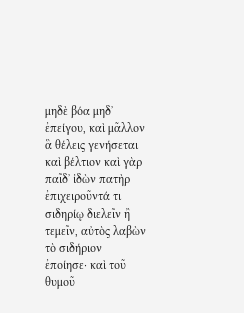μηδὲ βόα μηδʼ ἐπείγου, καὶ μᾶλλον ἃ θέλεις γενήσεται καὶ βέλτιον καὶ γὰρ παῖδʼ ἰδὼν πατὴρ ἐπιχειροῦντά τι σιδηρίῳ διελεῖν ἢ τεμεῖν, αὐτὸς λαβὼν τὸ σιδήριον ἐποίησε· καὶ τοῦ θυμοῦ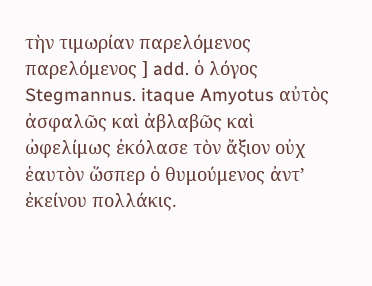τὴν τιμωρίαν παρελόμενος παρελόμενος ] add. ὁ λόγος Stegmannus. itaque Amyotus αὐτὸς ἀσφαλῶς καὶ ἀβλαβῶς καὶ ὠφελίμως ἐκόλασε τὸν ἄξιον οὐχ ἑαυτὸν ὥσπερ ὁ θυμούμενος ἀντʼ ἐκείνου πολλάκις.